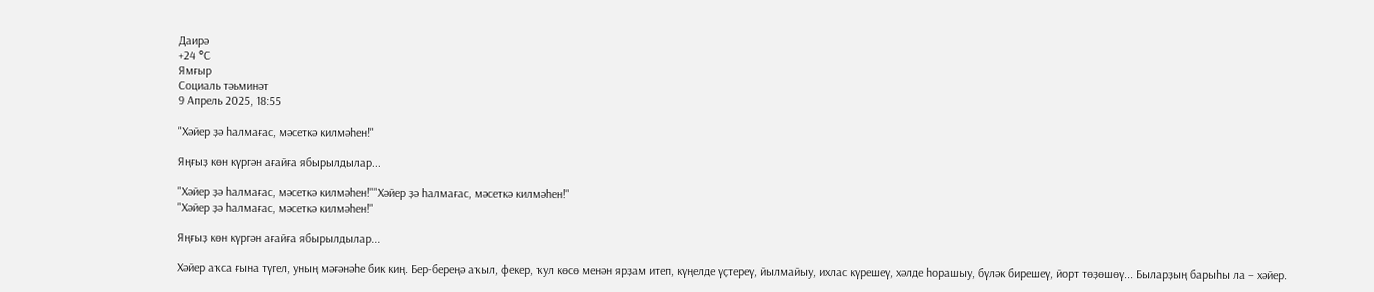Даирә
+24 °С
Ямғыр
Социаль тәьминәт
9 Апрель 2025, 18:55

"Хәйер ҙә һалмағас, мәсеткә килмәһен!"

Яңғыҙ көн күргән ағайға ябырылдылар...

"Хәйер ҙә һалмағас, мәсеткә килмәһен!""Хәйер ҙә һалмағас, мәсеткә килмәһен!"
"Хәйер ҙә һалмағас, мәсеткә килмәһен!"

Яңғыҙ көн күргән ағайға ябырылдылар...

Хәйер аҡса ғына түгел, уның мәғәнәһе бик киң. Бер-береңә аҡыл, фекер, ҡул көсө менән ярҙам итеп, күңелде үҫтереү, йылмайыу, ихлас күрешеү, хәлде һорашыу, бүләк бирешеү, йорт төҙөшөү... Быларҙың барыһы ла – хәйер.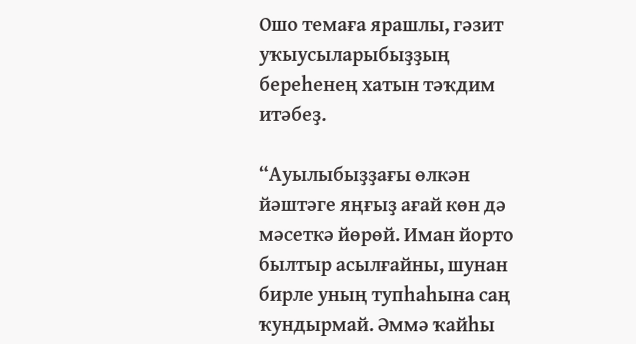Ошо темаға ярашлы, гәзит уҡыусыларыбыҙҙың береһенең хатын тәҡдим итәбеҙ.

“Ауылыбыҙҙағы өлкән йәштәге яңғыҙ ағай көн дә мәсеткә йөрөй. Иман йорто былтыр асылғайны, шунан бирле уның тупһаһына саң ҡундырмай. Әммә ҡайһы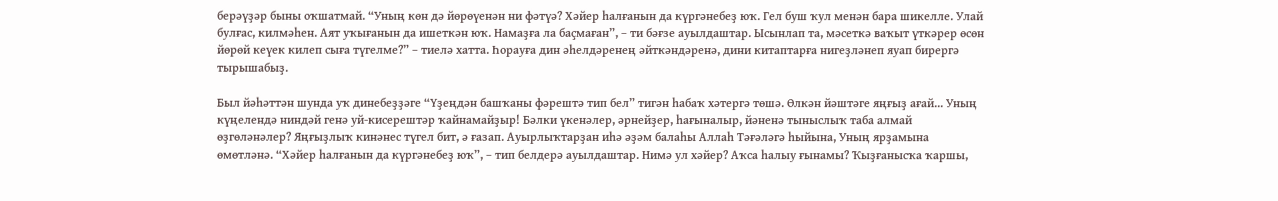берәүҙәр быны оҡшатмай. “Уның көн дә йөрөүенән ни фәтүә? Хәйер һалғанын да күргәнебеҙ юҡ. Гел буш ҡул менән бара шикелле. Улай булғас, килмәһен. Аят уҡығанын да ишеткән юҡ. Намаҙға ла баҫмаған”, – ти бәғзе ауылдаштар. Ысынлап та, мәсеткә ваҡыт үткәрер өсөн йөрөй кеүек килеп сыға түгелме?” – тиелә хатта. Һорауға дин әһелдәренең әйткәндәренә, дини китаптарға нигеҙләнеп яуап бирергә тырышабыҙ.

Был йәһәттән шунда уҡ динебеҙҙәге “Үҙеңдән башҡаны фәрештә тип бел” тигән һабаҡ хәтергә төшә. Өлкән йәштәге яңғыҙ ағай... Уның күңелендә ниндәй генә уй-кисерештәр ҡайнамайҙыр! Бәлки үкенәлер, әрнейҙер, һағыналыр, йәненә тыныслыҡ таба алмай өҙгөләнәлер? Яңғыҙлыҡ кинәнес түгел бит, ә ғазап. Ауырлыҡтарҙан иһә әҙәм балаһы Аллаһ Тәғәләгә һыйына, Уның ярҙамына өмөтләнә. “Хәйер һалғанын да күргәнебеҙ юҡ”, – тип белдерә ауылдаштар. Нимә ул хәйер? Аҡса һалыу ғынамы? Ҡыҙғанысҡа ҡаршы,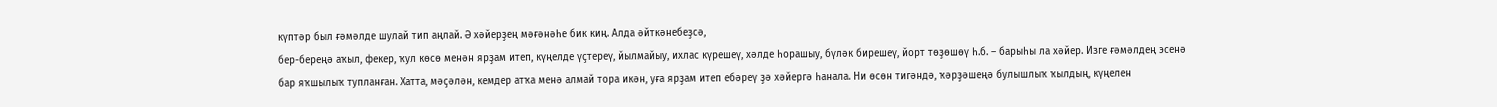күптәр был ғәмәлде шулай тип аңлай. Ә хәйерҙең мәғәнәһе бик киң. Алда әйткәнебеҙсә,
бер-береңә аҡыл, фекер, ҡул көсө менән ярҙам итеп, күңелде үҫтереү, йылмайыу, ихлас күрешеү, хәлде һорашыу, бүләк бирешеү, йорт төҙөшөү һ.б. – барыһы ла хәйер. Изге ғәмәлдең эсенә бар яҡшылыҡ тупланған. Хатта, мәҫәлән, кемдер атҡа менә алмай тора икән, уға ярҙам итеп ебәреү ҙә хәйергә һанала. Ни өсөн тигәндә, ҡәрҙәшеңә булышлыҡ ҡылдың, күңелен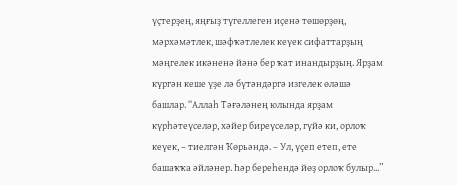үҫтерҙең, яңғыҙ түгеллеген иҫенә төшөрҙөң, мәрхәмәтлек, шәфҡәтлелек кеүек сифаттарҙың мәңгелек икәненә йәнә бер ҡат инандырҙың. Ярҙам күргән кеше үҙе лә бүтәндәргә изгелек өләшә башлар. “Аллаһ Тәғәләнең юлында ярҙам күрһәтеүселәр, хәйер биреүселәр, гүйә ки, орлоҡ кеүек, – тиелгән Ҡөрьәндә. – Ул, үҫеп етеп, ете башаҡҡа әйләнер. Һәр береһендә йөҙ орлоҡ булыр...”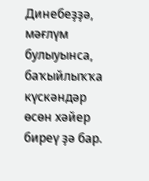Динебеҙҙә, мәғлүм булыуынса, баҡыйлыҡҡа күскәндәр өсөн хәйер биреү ҙә бар.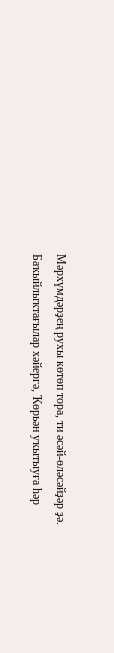Мәрхүмдәрҙең рухы көтөп тора, ти әсәй-өләсәйҙәр ҙә. Баҡыйлыҡтағылар хәйергә, Ҡөрьән уҡытыуға һәр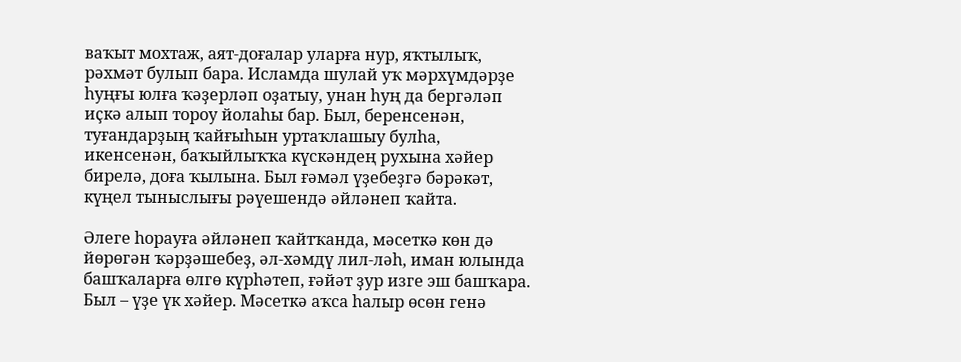ваҡыт мохтаж, аят-доғалар уларға нур, яҡтылыҡ, рәхмәт булып бара. Исламда шулай уҡ мәрхүмдәрҙе һуңғы юлға ҡәҙерләп оҙатыу, унан һуң да бергәләп иҫкә алып тороу йолаһы бар. Был, беренсенән, туғандарҙың ҡайғыһын уртаҡлашыу булһа, икенсенән, баҡыйлыҡҡа күскәндең рухына хәйер бирелә, доға ҡылына. Был ғәмәл үҙебеҙгә бәрәкәт, күңел тыныслығы рәүешендә әйләнеп ҡайта.

Әлеге һорауға әйләнеп ҡайтҡанда, мәсеткә көн дә йөрөгән ҡәрҙәшебеҙ, әл-хәмдү лил-ләһ, иман юлында башҡаларға өлгө күрһәтеп, ғәйәт ҙур изге эш башҡара. Был – үҙе үк хәйер. Мәсеткә аҡса һалыр өсөн генә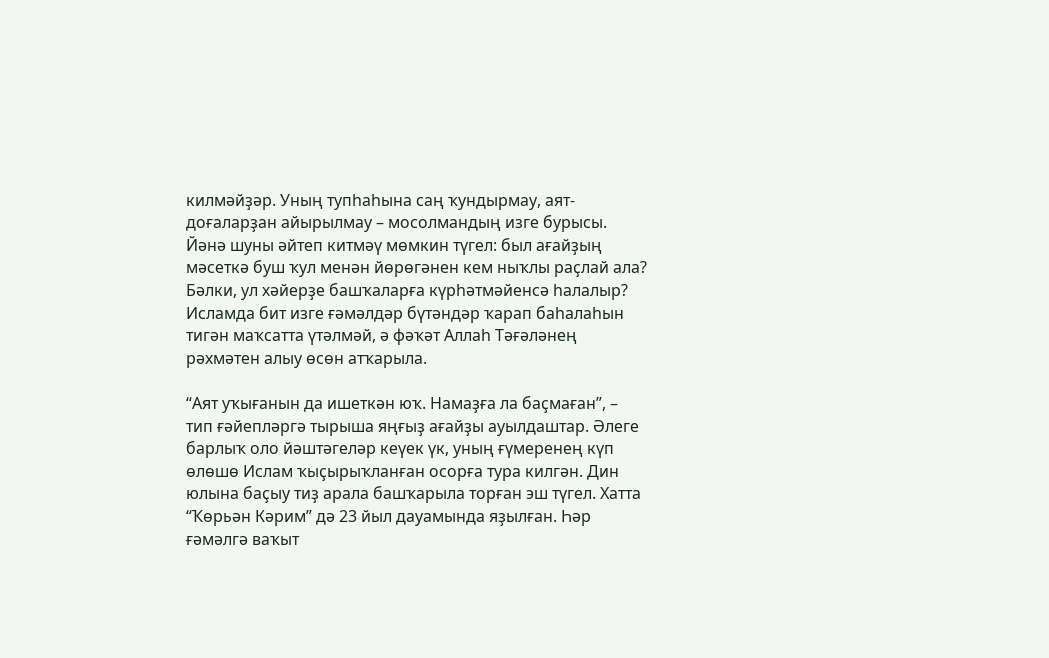килмәйҙәр. Уның тупһаһына саң ҡундырмау, аят-доғаларҙан айырылмау – мосолмандың изге бурысы. Йәнә шуны әйтеп китмәү мөмкин түгел: был ағайҙың мәсеткә буш ҡул менән йөрөгәнен кем ныҡлы раҫлай ала? Бәлки, ул хәйерҙе башҡаларға күрһәтмәйенсә һалалыр? Исламда бит изге ғәмәлдәр бүтәндәр ҡарап баһалаһын тигән маҡсатта үтәлмәй, ә фәҡәт Аллаһ Тәғәләнең рәхмәтен алыу өсөн атҡарыла.

“Аят уҡығанын да ишеткән юҡ. Намаҙға ла баҫмаған”, – тип ғәйепләргә тырыша яңғыҙ ағайҙы ауылдаштар. Әлеге барлыҡ оло йәштәгеләр кеүек үк, уның ғүмеренең күп өлөшө Ислам ҡыҫырыҡланған осорға тура килгән. Дин юлына баҫыу тиҙ арала башҡарыла торған эш түгел. Хатта “Ҡөрьән Кәрим” дә 23 йыл дауамында яҙылған. Һәр ғәмәлгә ваҡыт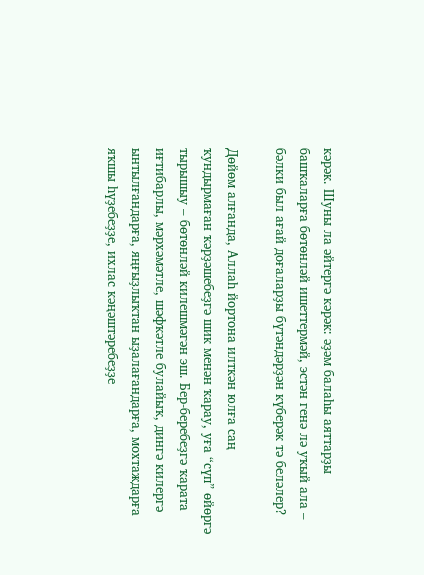кәрәк. Шуны ла әйтергә кәрәк: әҙәм балаһы аяттарҙы башҡаларға бөтөнләй ишеттермәй, эстән генә лә уҡый ала – бәлки был ағай доғаларҙы бүтәндәрҙән күберәк тә беләлер?

Дөйөм алғанда, Аллаһ йортона илткән юлға саң ҡундырмаған ҡәрҙәшебеҙгә шик менән ҡарау, уға “сүп” өйөргә тырышыу – бөтөнләй килешмәгән эш. Бер-беребеҙгә ҡарата иғтибарлы, мәрхәмәтле, шәфҡәтле булайыҡ, дингә килергә ынтылғандарға, яңғыҙлыҡтан ыҙалағандарға, мохтаждарға яҡшы һүҙебеҙҙе, ихлас кәңәштәребеҙҙе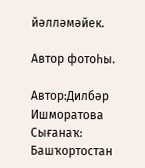йәлләмәйек.

Автор фотоһы.

Автор:Дилбәр Ишморатова
Сығанаҡ: Башҡортостан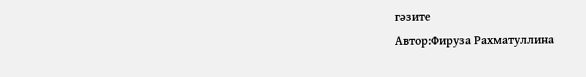гәзите
Автор:Фируза Рахматуллина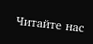Читайте нас